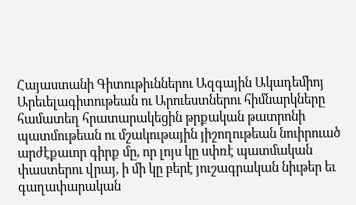Հայաստանի Գիտութիւններու Ազգային Ակադեմիոյ Արեւելագիտութեան ու Արուեստներու հիմնարկները համատեղ հրատարակեցին թրքական թատրոնի պատմութեան ու մշակութային յիշողութեան նուիրուած արժէքաւոր գիրք մը, որ լոյս կը սփռէ պատմական փաստերու վրայ, ի մի կը բերէ յուշագրական նիւթեր եւ գաղափարական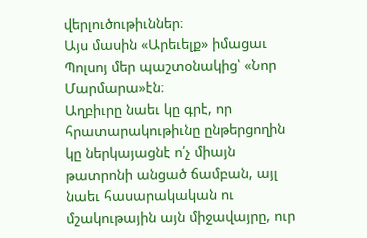վերլուծութիւններ։
Այս մասին «Արեւելք» իմացաւ Պոլսոյ մեր պաշտօնակից՝ «Նոր Մարմարա»էն։
Աղբիւրը նաեւ կը գրէ, որ հրատարակութիւնը ընթերցողին կը ներկայացնէ ո՛չ միայն թատրոնի անցած ճամբան, այլ նաեւ հասարակական ու մշակութային այն միջավայրը, ուր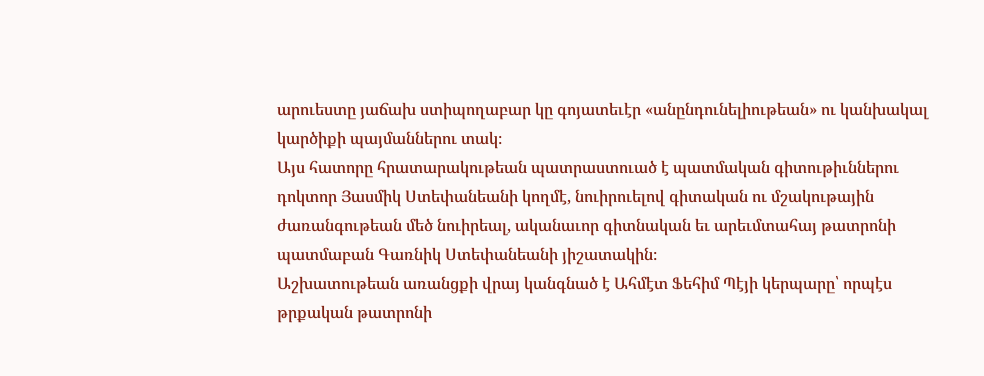արուեստը յաճախ ստիպողաբար կը գոյատեւէր «անընդունելիութեան» ու կանխակալ կարծիքի պայմաններու տակ։
Այս հատորը հրատարակութեան պատրաստուած է պատմական գիտութիւններու դոկտոր Յասմիկ Ստեփանեանի կողմէ, նուիրուելով գիտական ու մշակութային ժառանգութեան մեծ նուիրեալ, ականաւոր գիտնական եւ արեւմտահայ թատրոնի պատմաբան Գառնիկ Ստեփանեանի յիշատակին։
Աշխատութեան առանցքի վրայ կանգնած է Ահմէտ Ֆեհիմ Պէյի կերպարը՝ որպէս թրքական թատրոնի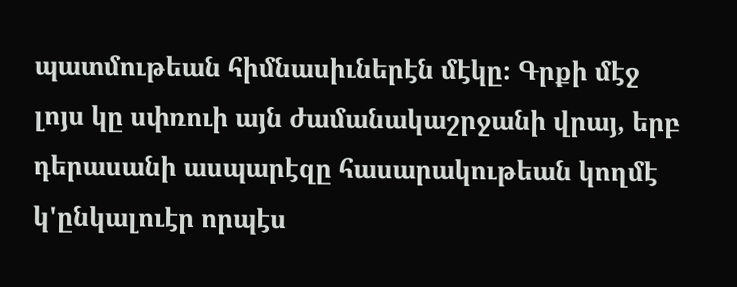պատմութեան հիմնասիւներէն մէկը։ Գրքի մէջ լոյս կը սփռուի այն ժամանակաշրջանի վրայ, երբ դերասանի ասպարէզը հասարակութեան կողմէ կ'ընկալուէր որպէս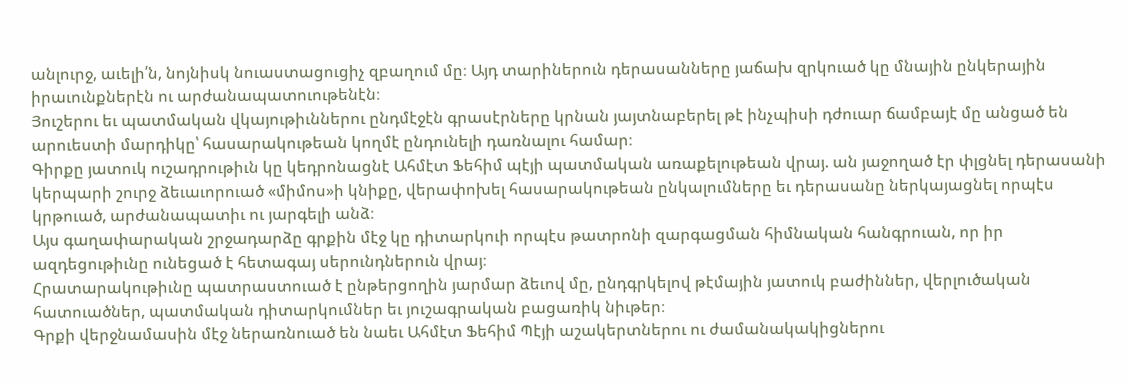անլուրջ, աւելի՛ն, նոյնիսկ նուաստացուցիչ զբաղում մը։ Այդ տարիներուն դերասանները յաճախ զրկուած կը մնային ընկերային իրաւունքներէն ու արժանապատուութենէն։
Յուշերու եւ պատմական վկայութիւններու ընդմէջէն գրասէրները կրնան յայտնաբերել թէ ինչպիսի դժուար ճամբայէ մը անցած են արուեստի մարդիկը՝ հասարակութեան կողմէ ընդունելի դառնալու համար։
Գիրքը յատուկ ուշադրութիւն կը կեդրոնացնէ Ահմէտ Ֆեհիմ պէյի պատմական առաքելութեան վրայ. ան յաջողած էր փլցնել դերասանի կերպարի շուրջ ձեւաւորուած «միմոս»ի կնիքը, վերափոխել հասարակութեան ընկալումները եւ դերասանը ներկայացնել որպէս կրթուած, արժանապատիւ ու յարգելի անձ։
Այս գաղափարական շրջադարձը գրքին մէջ կը դիտարկուի որպէս թատրոնի զարգացման հիմնական հանգրուան, որ իր ազդեցութիւնը ունեցած է հետագայ սերունդներուն վրայ։
Հրատարակութիւնը պատրաստուած է ընթերցողին յարմար ձեւով մը, ընդգրկելով թէմային յատուկ բաժիններ, վերլուծական հատուածներ, պատմական դիտարկումներ եւ յուշագրական բացառիկ նիւթեր։
Գրքի վերջնամասին մէջ ներառնուած են նաեւ Ահմէտ Ֆեհիմ Պէյի աշակերտներու ու ժամանակակիցներու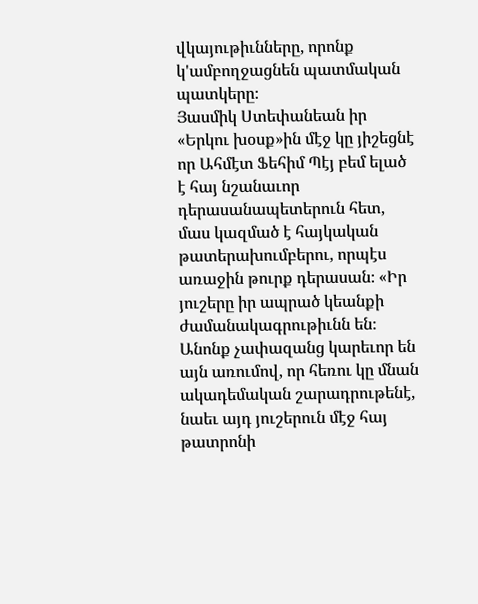վկայութիւնները, որոնք կ'ամբողջացնեն պատմական պատկերը։
Յասմիկ Ստեփանեան իր «Երկու խօսք»ին մէջ կը յիշեցնէ որ Ահմէտ Ֆեհիմ Պէյ բեմ ելած է հայ նշանաւոր դերասանապետերուն հետ, մաս կազմած է հայկական թատերախումբերու, որպէս առաջին թուրք դերասան։ «Իր յուշերը իր ապրած կեանքի ժամանակագրութիւնն են։ Անոնք չափազանց կարեւոր են այն առումով, որ հեռու կը մնան ակադեմական շարադրութենէ, նաեւ այդ յուշերուն մէջ հայ թատրոնի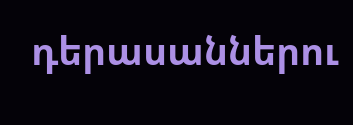դերասաններու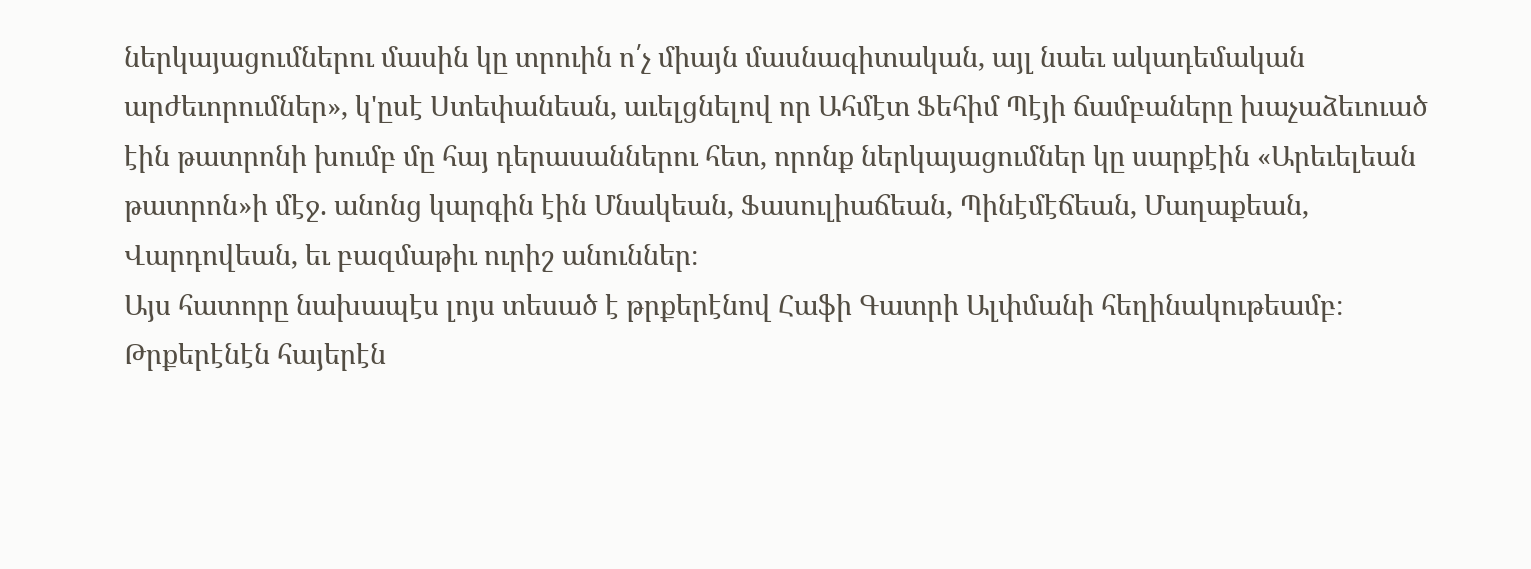ներկայացումներու մասին կը տրուին ո՛չ միայն մասնագիտական, այլ նաեւ ակադեմական արժեւորումներ», կ'ըսէ Ստեփանեան, աւելցնելով որ Ահմէտ Ֆեհիմ Պէյի ճամբաները խաչաձեւուած էին թատրոնի խումբ մը հայ դերասաններու հետ, որոնք ներկայացումներ կը սարքէին «Արեւելեան թատրոն»ի մէջ. անոնց կարգին էին Մնակեան, Ֆասուլիաճեան, Պինէմէճեան, Մաղաքեան, Վարդովեան, եւ բազմաթիւ ուրիշ անուններ։
Այս հատորը նախապէս լոյս տեսած է թրքերէնով Հաֆի Գատրի Ալփմանի հեղինակութեամբ։ Թրքերէնէն հայերէն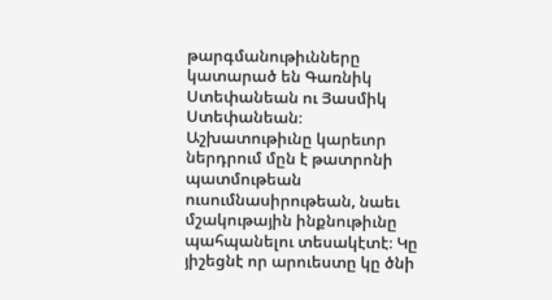թարգմանութիւնները կատարած են Գառնիկ Ստեփանեան ու Յասմիկ Ստեփանեան։
Աշխատութիւնը կարեւոր ներդրում մըն է թատրոնի պատմութեան ուսումնասիրութեան, նաեւ մշակութային ինքնութիւնը պահպանելու տեսակէտէ։ Կը յիշեցնէ որ արուեստը կը ծնի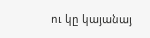ու կը կայանայ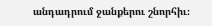անդադրում ջանքերու շնորհիւ։